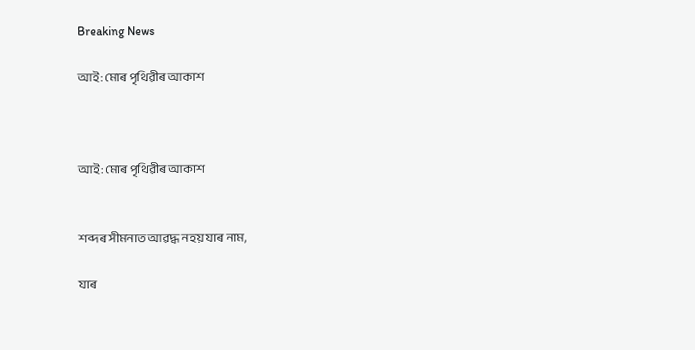Breaking News

আই: মোৰ পৃথিৱীৰ আকাশ



আই: মোৰ পৃথিৱীৰ আকাশ


শব্দৰ সীমনাত আৱদ্ধ নহয় যাৰ নাম,

যাৰ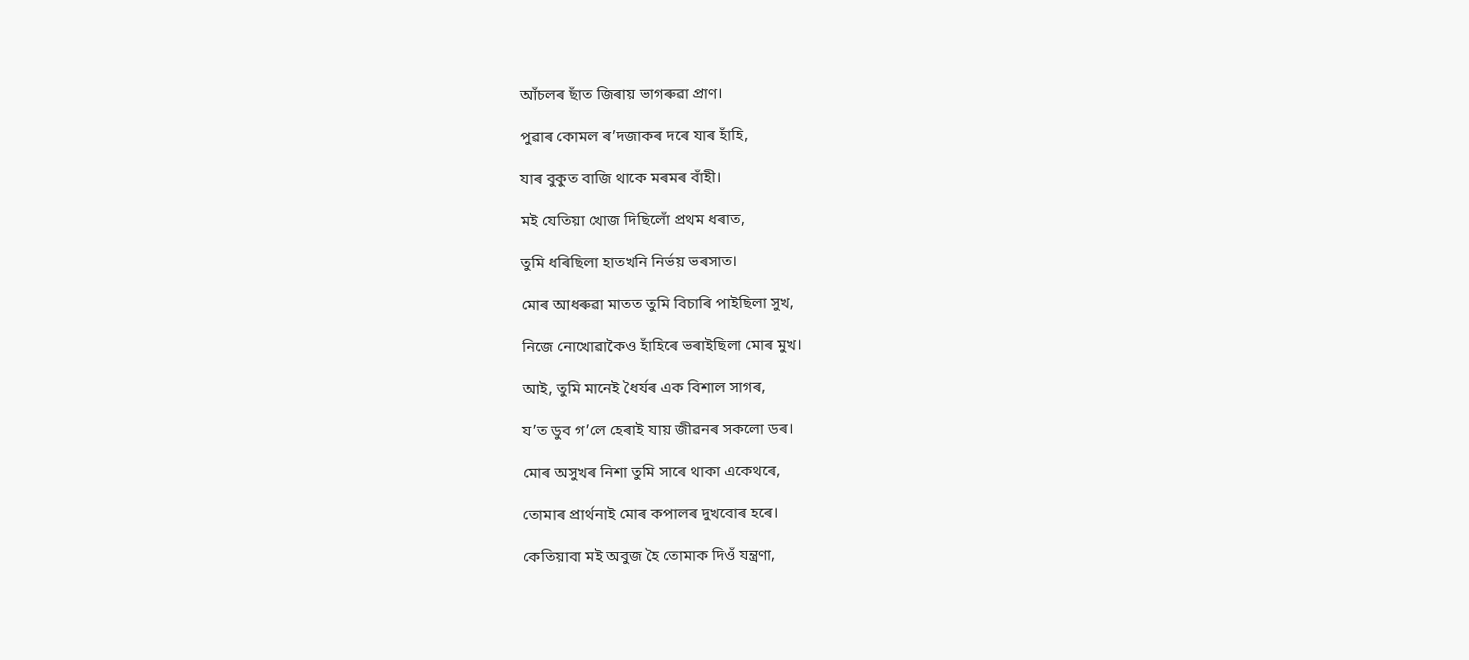আঁচলৰ ছাঁত জিৰায় ভাগৰুৱা প্ৰাণ।

পুৱাৰ কোমল ৰ’দজাকৰ দৰে যাৰ হাঁহি,

যাৰ বুকুত বাজি থাকে মৰমৰ বাঁহী।

মই যেতিয়া খোজ দিছিলোঁ প্রথম ধৰাত,

তুমি ধৰিছিলা হাতখনি নিৰ্ভয় ভৰসাত।

মোৰ আধৰুৱা মাতত তুমি বিচাৰি পাইছিলা সুখ,

নিজে নোখোৱাকৈও হাঁহিৰে ভৰাইছিলা মোৰ মুখ।

আই, তুমি মানেই ধৈৰ্যৰ এক বিশাল সাগৰ,

য’ত ডুব গ’লে হেৰাই যায় জীৱনৰ সকলো ডৰ।

মোৰ অসুখৰ নিশা তুমি সাৰে থাকা একেথৰে,

তোমাৰ প্ৰাৰ্থনাই মোৰ কপালৰ দুখবোৰ হৰে।

কেতিয়াবা মই অবুজ হৈ তোমাক দিওঁ যন্ত্ৰণা,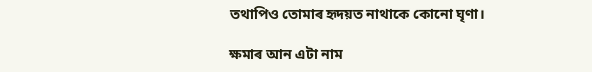তথাপিও তোমাৰ হৃদয়ত নাথাকে কোনো ঘৃণা।

ক্ষমাৰ আন এটা নাম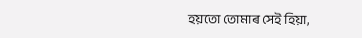হয়তো তোমাৰ সেই হিয়া,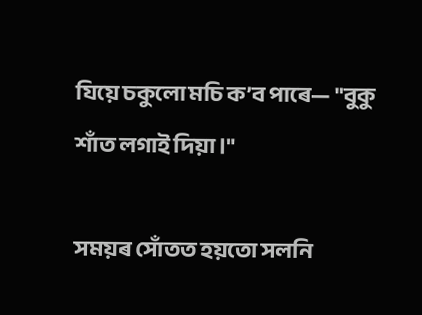যিয়ে চকুলো মচি ক’ব পাৰে— "বুকু শাঁত লগাই দিয়া।"

সময়ৰ সোঁতত হয়তো সলনি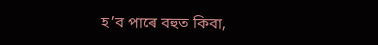হ’ব পাৰে বহুত কিবা,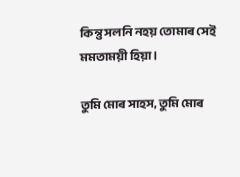কিন্তু সলনি নহয় তোমাৰ সেই মমতাময়ী হিয়া।

তুমি মোৰ সাহস, তুমি মোৰ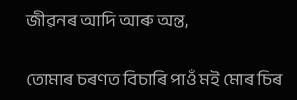জীৱনৰ আদি আৰু অন্ত,

তোমাৰ চৰণত বিচাৰি পাওঁ মই মোৰ চিৰ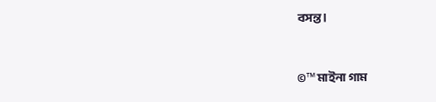বসন্ত।



©™ মাইনা গাম